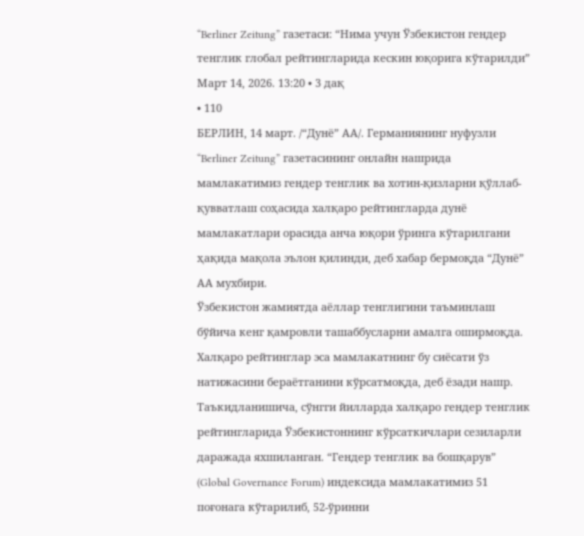“Berliner Zeitung” газетаси: “Нима учун Ўзбекистон гендер тенглик глобал рейтингларида кескин юқорига кўтарилди”
Март 14, 2026. 13:20 • 3 дақ
• 110
БЕРЛИН, 14 март. /“Дунё” АА/. Германиянинг нуфузли “Berliner Zeitung” газетасининг онлайн нашрида мамлакатимиз гендер тенглик ва хотин-қизларни қўллаб-қувватлаш соҳасида халқаро рейтингларда дунё мамлакатлари орасида анча юқори ўринга кўтарилгани ҳақида мақола эълон қилинди, деб хабар бермоқда “Дунё” АА мухбири.
Ўзбекистон жамиятда аёллар тенглигини таъминлаш бўйича кенг қамровли ташаббусларни амалга оширмоқда. Халқаро рейтинглар эса мамлакатнинг бу сиёсати ўз натижасини бераётганини кўрсатмоқда, деб ёзади нашр.
Таъкидланишича, сўнгги йилларда халқаро гендер тенглик рейтингларида Ўзбекистоннинг кўрсаткичлари сезиларли даражада яхшиланган. “Гендер тенглик ва бошқарув” (Global Governance Forum) индексида мамлакатимиз 51 поғонага кўтарилиб, 52-ўринни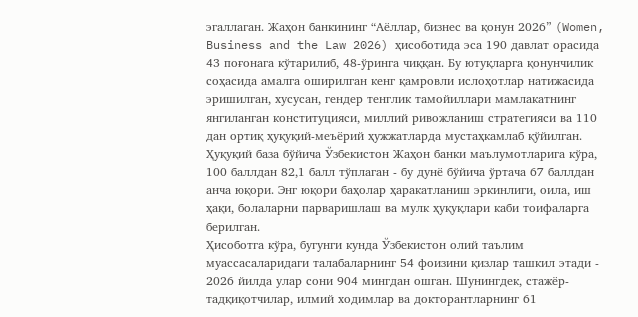эгаллаган. Жаҳон банкининг “Аёллар, бизнес ва қонун 2026” (Women, Business and the Law 2026) ҳисоботида эса 190 давлат орасида 43 поғонага кўтарилиб, 48-ўринга чиққан. Бу ютуқларга қонунчилик соҳасида амалга оширилган кенг қамровли ислоҳотлар натижасида эришилган, хусусан, гендер тенглик тамойиллари мамлакатнинг янгиланган конституцияси, миллий ривожланиш стратегияси ва 110 дан ортиқ ҳуқуқий-меъёрий ҳужжатларда мустаҳкамлаб қўйилган.
Ҳуқуқий база бўйича Ўзбекистон Жаҳон банки маълумотларига кўра, 100 баллдан 82,1 балл тўплаган - бу дунё бўйича ўртача 67 баллдан анча юқори. Энг юқори баҳолар ҳаракатланиш эркинлиги, оила, иш ҳақи, болаларни парваришлаш ва мулк ҳуқуқлари каби тоифаларга берилган.
Ҳисоботга кўра, бугунги кунда Ўзбекистон олий таълим муассасаларидаги талабаларнинг 54 фоизини қизлар ташкил этади - 2026 йилда улар сони 904 мингдан ошган. Шунингдек, стажёр-тадқиқотчилар, илмий ходимлар ва докторантларнинг 61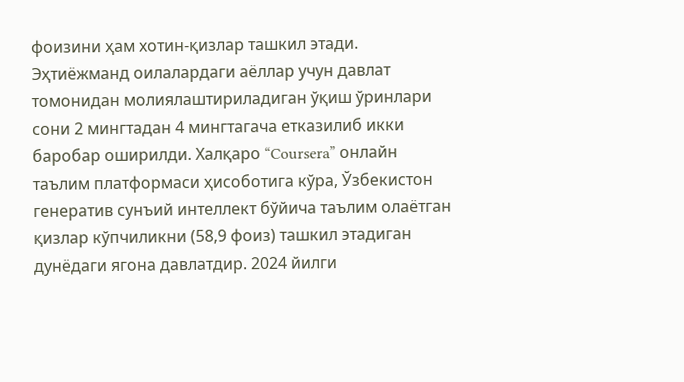фоизини ҳам хотин-қизлар ташкил этади. Эҳтиёжманд оилалардаги аёллар учун давлат томонидан молиялаштириладиган ўқиш ўринлари сони 2 мингтадан 4 мингтагача етказилиб икки баробар оширилди. Халқаро “Coursera” онлайн таълим платформаси ҳисоботига кўра, Ўзбекистон генератив сунъий интеллект бўйича таълим олаётган қизлар кўпчиликни (58,9 фоиз) ташкил этадиган дунёдаги ягона давлатдир. 2024 йилги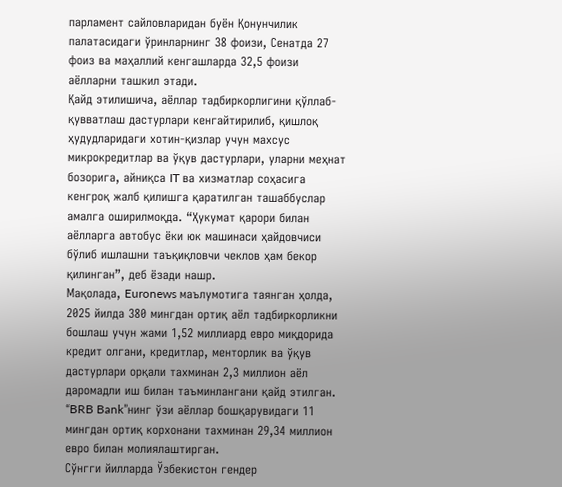парламент сайловларидан буён Қонунчилик палатасидаги ўринларнинг 38 фоизи, Сенатда 27 фоиз ва маҳаллий кенгашларда 32,5 фоизи аёлларни ташкил этади.
Қайд этилишича, аёллар тадбиркорлигини қўллаб-қувватлаш дастурлари кенгайтирилиб, қишлоқ ҳудудларидаги хотин-қизлар учун махсус микрокредитлар ва ўқув дастурлари, уларни меҳнат бозорига, айниқса IT ва хизматлар соҳасига кенгроқ жалб қилишга қаратилган ташаббуслар амалга оширилмоқда. “Ҳукумат қарори билан аёлларга автобус ёки юк машинаси ҳайдовчиси бўлиб ишлашни таъқиқловчи чеклов ҳам бекор қилинган”, деб ёзади нашр.
Мақолада, Euronews маълумотига таянган ҳолда, 2025 йилда 380 мингдан ортиқ аёл тадбиркорликни бошлаш учун жами 1,52 миллиард евро миқдорида кредит олгани, кредитлар, менторлик ва ўқув дастурлари орқали тахминан 2,3 миллион аёл даромадли иш билан таъминлангани қайд этилган. “BRB Bank”нинг ўзи аёллар бошқарувидаги 11 мингдан ортиқ корхонани тахминан 29,34 миллион евро билан молиялаштирган.
Сўнгги йилларда Ўзбекистон гендер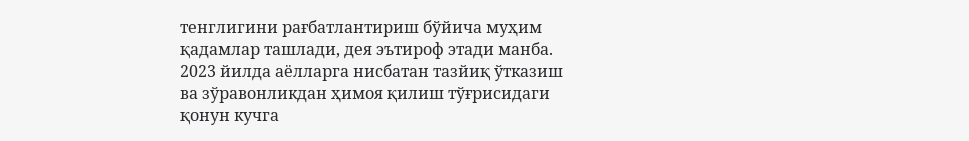тенглигини рағбатлантириш бўйича муҳим қадамлар ташлади, дея эътироф этади манба. 2023 йилда аёлларга нисбатан тазйиқ ўтказиш ва зўравонликдан ҳимоя қилиш тўғрисидаги қонун кучга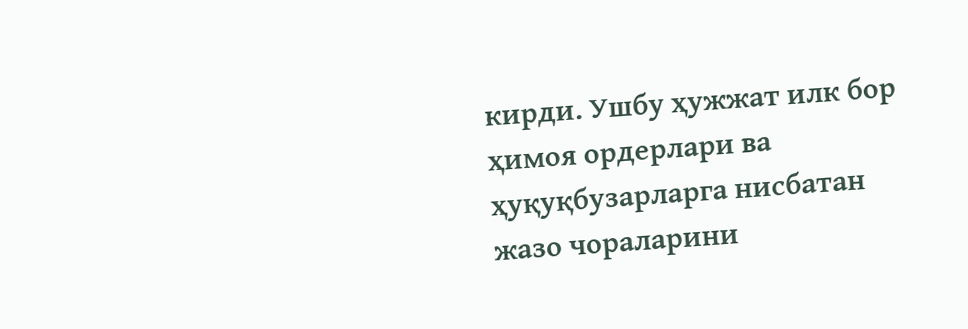кирди. Ушбу ҳужжат илк бор ҳимоя ордерлари ва ҳуқуқбузарларга нисбатан жазо чораларини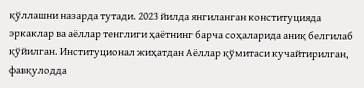қўллашни назарда тутади. 2023 йилда янгиланган конституцияда эркаклар ва аёллар тенглиги ҳаётнинг барча соҳаларида аниқ белгилаб қўйилган. Институционал жиҳатдан Аёллар қўмитаси кучайтирилган, фавқулодда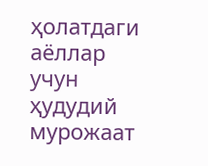ҳолатдаги аёллар учун ҳудудий мурожаат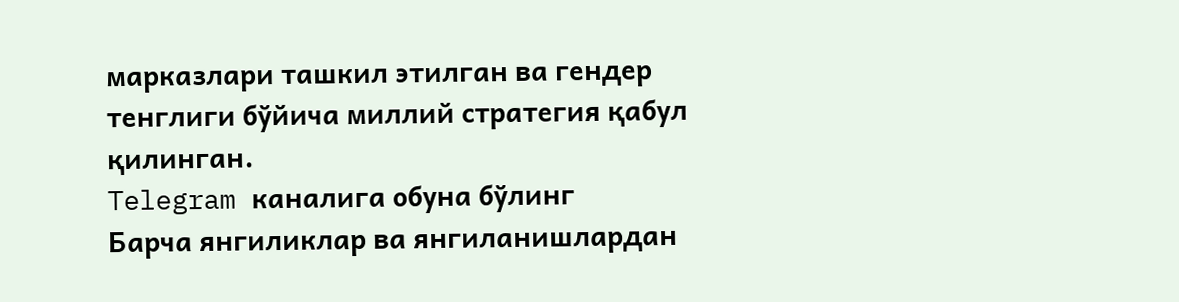марказлари ташкил этилган ва гендер тенглиги бўйича миллий стратегия қабул қилинган.
Telegram каналига обуна бўлинг
Барча янгиликлар ва янгиланишлардан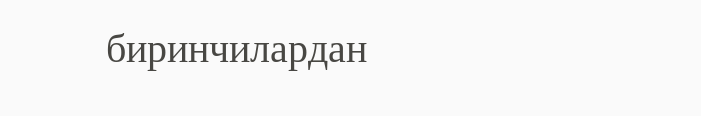биринчилардан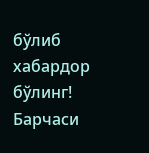бўлиб хабардор бўлинг!
Барчаси